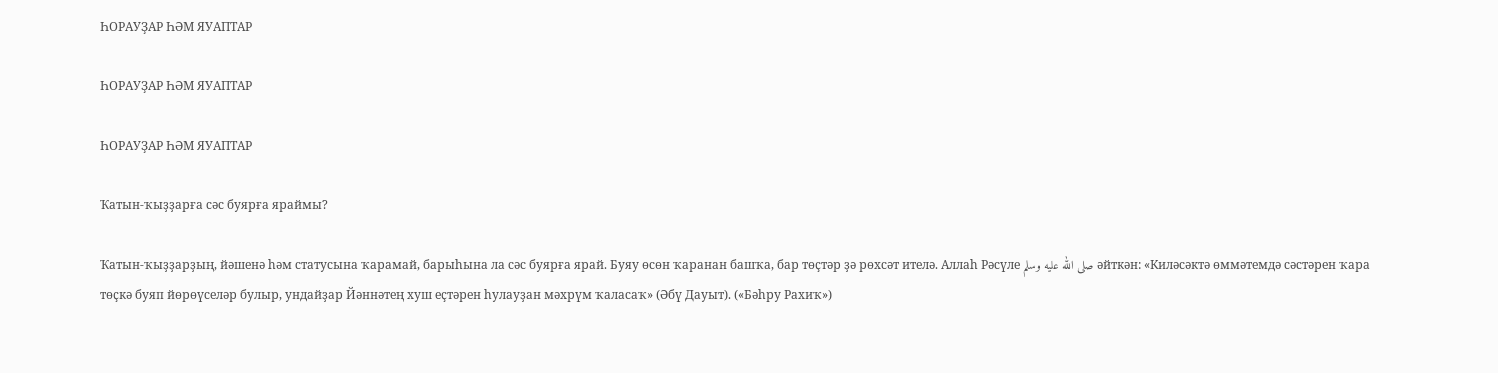ҺОРАУҘАР ҺӘМ ЯУАПТАР

ҺОРАУҘАР ҺӘМ ЯУАПТАР

ҺОРАУҘАР ҺӘМ ЯУАПТАР

Ҡатын-ҡыҙҙарға сәс буярға яраймы?

Ҡатын-ҡыҙҙарҙың, йәшенә һәм статусына ҡарамай, барыһына ла сәс буярға ярай. Буяу өсөн ҡаранан башҡа, бар төҫтәр ҙә рөхсәт ителә. Аллаһ Рәсүле صلى الله عليه وسلم әйткән: «Киләсәктә өммәтемдә сәстәрен ҡара төҫкә буяп йөрөүселәр булыр, ундайҙар Йәннәтең хуш еҫтәрен һулауҙан мәхрүм ҡаласаҡ» (Әбү Дауыт). («Бәһру Рахиҡ»)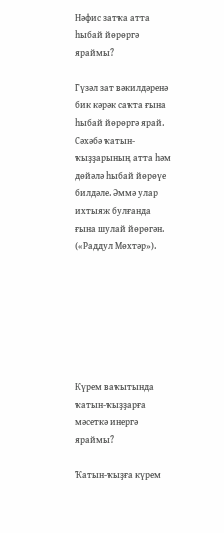Нәфис затҡа атта һыбай йөрөргә яраймы?

Гүзәл зат вәкилдәренә бик кәрәк саҡта ғына һыбай йөрөргә ярай. Сәхәбә ҡатын-ҡыҙҙарының атта һәм дөйәлә һыбай йөрөүе билдәле. Әммә улар ихтыяж булғанда ғына шулай йөрөгән. («Раддул Мөхтәр»).







Күрем ваҡытында ҡатын-ҡыҙҙарға мәсеткә инергә яраймы?

Ҡатын-ҡыҙға күрем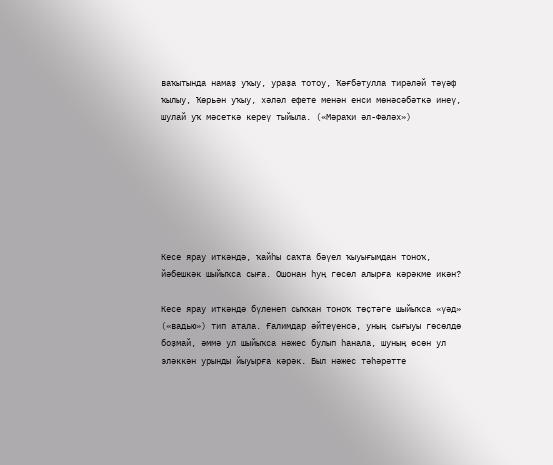ваҡытында намаҙ уҡыу, ураҙа тотоу, Ҡәғбәтулла тирәләй тәүәф ҡылыу, Ҡөрьән уҡыу, хәләл ефете менән енси мөнәсәбәткә инеү, шулай уҡ мәсеткә кереү тыйыла. («Мәраҡи әл-Фәләх»)







Кесе ярау иткәндә, ҡайһы саҡта бәүел ҡыуығымдан тоноҡ, йәбешкәк шыйыҡса сыға. Ошонан һуң гөсөл алырға кәрәкме икән?

Кесе ярау иткәндә бүленеп сыҡҡан тоноҡ төҫтәге шыйыҡса «үәд» («вадью») тип атала. Ғалимдар әйтеүенсә, уның сығыуы гөсөлдө боҙмай, әммә ул шыйыҡса нәжес булып һанала, шуның өсөн ул эләккән урынды йыуырға кәрәк. Был нәжес тәһәрәтте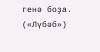генә боҙа. («Лүбәб»)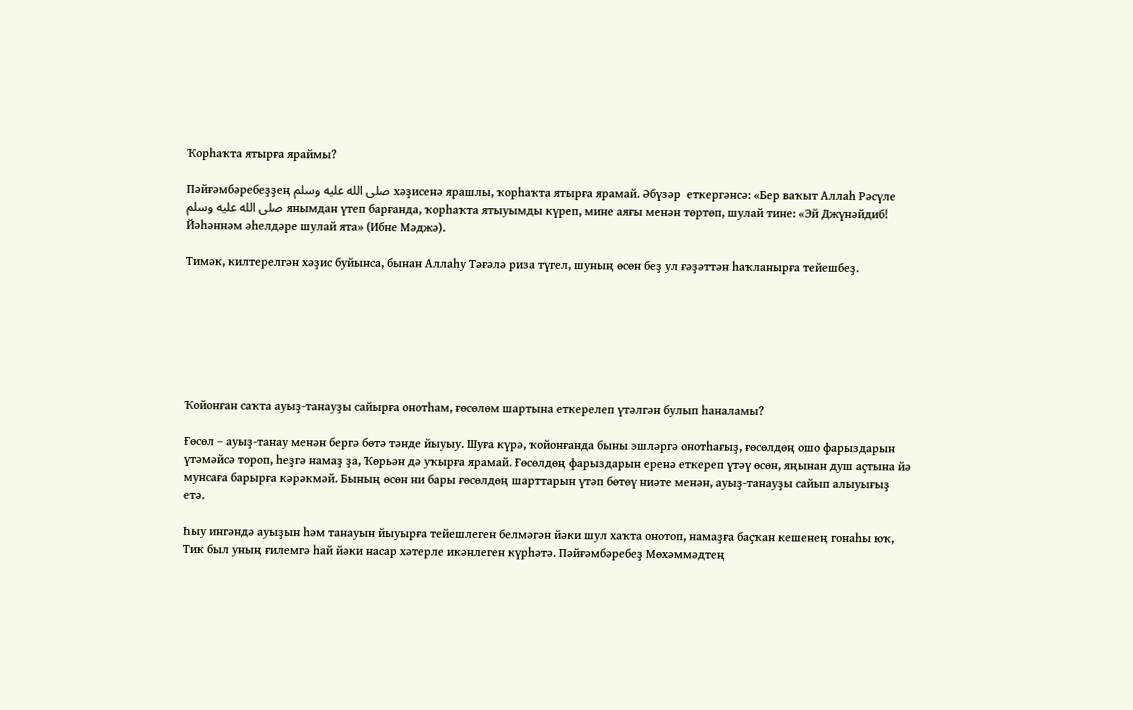Ҡорһаҡта ятырға яраймы?

Пәйғәмбәребеҙҙең صلى الله عليه وسلم хәҙисенә ярашлы, ҡорһаҡта ятырға ярамай. Әбүзәр  еткергәнсә: «Бер ваҡыт Аллаһ Рәсүле صلى الله عليه وسلم янымдан үтеп барғанда, ҡорһаҡта ятыуымды күреп, мине аяғы менән төртөп, шулай тине: «Эй Джүнәйдиб! Йәһәннәм әһелдәре шулай ята» (Ибне Мәджә).

Тимәк, килтерелгән хәҙис буйынса, бынан Аллаһу Тәғәлә риза түгел, шуның өсөн беҙ ул ғәҙәттән һаҡланырға тейешбеҙ.







Ҡойонған саҡта ауыҙ-танауҙы сайырға онотһам, ғөсөлөм шартына еткерелеп үтәлгән булып һаналамы?

Ғөсөл – ауыҙ-танау менән бергә бөтә тәнде йыуыу. Шуға күрә, ҡойонғанда быны эшләргә онотһағыҙ, ғөсөлдөң ошо фарыздарын үтәмәйсә тороп, һеҙгә намаҙ ҙа, Ҡөрьән дә уҡырға ярамай. Ғөсөлдөң фарыздарын еренә еткереп үтәү өсөн, яңынан душ аҫтына йә мунсаға барырға кәрәкмәй. Бының өсөн ни бары ғөсөлдөң шарттарын үтәп бөтөү ниәте менән, ауыҙ-танауҙы сайып алыуығыҙ етә.

Һыу ингәндә ауыҙын һәм танауын йыуырға тейешлеген белмәгән йәки шул хаҡта онотоп, намаҙға баҫҡан кешенең гонаһы юҡ, Тик был уның ғилемгә һай йәки насар хәтерле икәнлеген күрһәтә. Пәйғәмбәребеҙ Мөхәммәдтең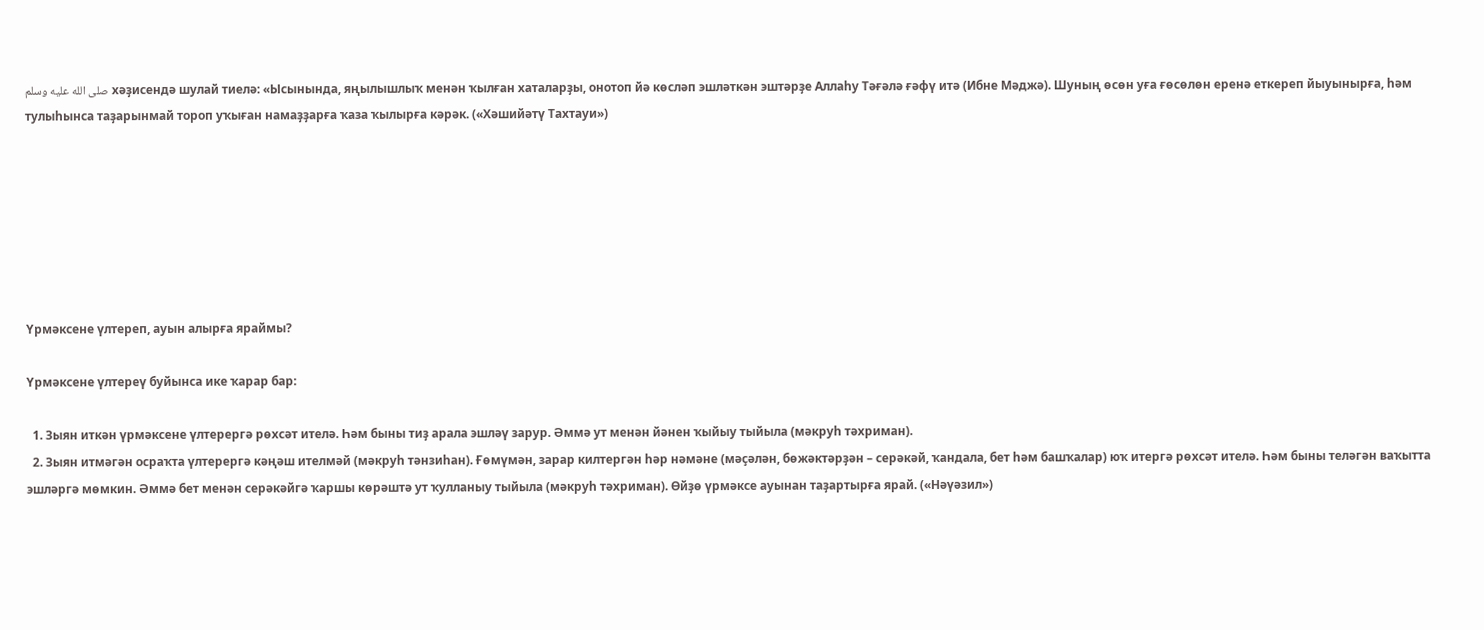صلى الله عليه وسلم хәҙисендә шулай тиелә: «Ысынында, яңылышлыҡ менән ҡылған хаталарҙы, онотоп йә көсләп эшләткән эштәрҙе Аллаһу Тәғәлә ғәфү итә (Ибне Мәджә). Шуның өсөн уға ғөсөлөн еренә еткереп йыуынырға, һәм тулыһынса таҙарынмай тороп уҡыған намаҙҙарға ҡаза ҡылырға кәрәк. («Хәшийәтү Тахтауи»)







Үрмәксене үлтереп, ауын алырға яраймы?

Үрмәксене үлтереү буйынса ике ҡарар бар:

  1. Зыян иткән үрмәксене үлтерергә рөхсәт ителә. Һәм быны тиҙ арала эшләү зарур. Әммә ут менән йәнен ҡыйыу тыйыла (мәкруһ тәхриман).
  2. Зыян итмәгән осраҡта үлтерергә кәңәш ителмәй (мәкруһ тәнзиһан). Ғөмүмән, зарар килтергән һәр нәмәне (мәҫәлән, бөжәктәрҙән – серәкәй, ҡандала, бет һәм башҡалар) юҡ итергә рөхсәт ителә. Һәм быны теләгән ваҡытта эшләргә мөмкин. Әммә бет менән серәкәйгә ҡаршы көрәштә ут ҡулланыу тыйыла (мәкруһ тәхриман). Өйҙө үрмәксе ауынан таҙартырға ярай. («Нәүәзил»)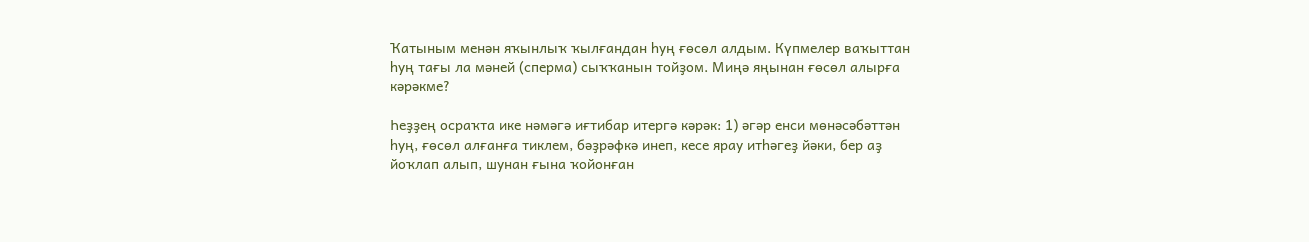Ҡатыным менән яҡынлыҡ ҡылғандан һуң ғөсөл алдым. Күпмелер ваҡыттан һуң тағы ла мәней (сперма) сыҡҡанын тойҙом. Миңә яңынан ғөсөл алырға кәрәкме?

Һеҙҙең осраҡта ике нәмәгә иғтибар итергә кәрәк: 1) әгәр енси мөнәсәбәттән һуң, ғөсөл алғанға тиклем, бәҙрәфкә инеп, кесе ярау итһәгеҙ йәки, бер аҙ йоҡлап алып, шунан ғына ҡойонған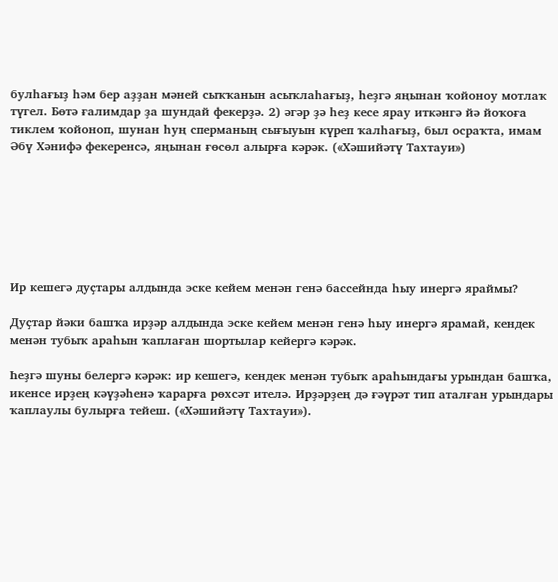булһағыҙ һәм бер аҙҙан мәней сыҡҡанын асыҡлаһағыҙ, һеҙгә яңынан ҡойоноу мотлаҡ түгел. Бөтә ғалимдар ҙа шундай фекерҙә. 2) әгәр ҙә һеҙ кесе ярау иткәнгә йә йоҡоға тиклем ҡойоноп, шунан һуң сперманың сығыуын күреп ҡалһағыҙ, был осраҡта, имам Әбү Хәнифә фекеренсә, яңынан ғөсөл алырға кәрәк. («Хәшийәтү Тахтауи»)







Ир кешегә дуҫтары алдында эске кейем менән генә бассейнда һыу инергә яраймы?

Дуҫтар йәки башҡа ирҙәр алдында эске кейем менән генә һыу инергә ярамай, кендек менән тубыҡ араһын ҡаплаған шортылар кейергә кәрәк.

Һеҙгә шуны белергә кәрәк: ир кешегә, кендек менән тубыҡ араһындағы урындан башҡа, икенсе ирҙең кәүҙәһенә ҡарарға рөхсәт ителә. Ирҙәрҙең дә ғәүрәт тип аталған урындары ҡаплаулы булырға тейеш. («Хәшийәтү Тахтауи»).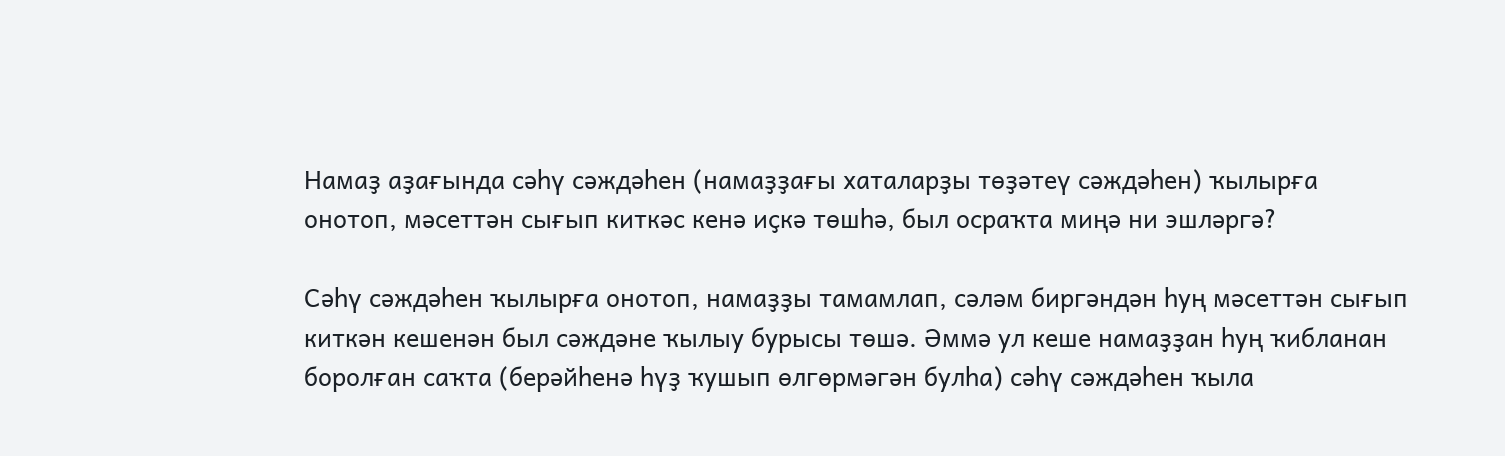Намаҙ аҙағында сәһү сәждәһен (намаҙҙағы хаталарҙы төҙәтеү сәждәһен) ҡылырға онотоп, мәсеттән сығып киткәс кенә иҫкә төшһә, был осраҡта миңә ни эшләргә?

Сәһү сәждәһен ҡылырға онотоп, намаҙҙы тамамлап, сәләм биргәндән һуң мәсеттән сығып киткән кешенән был сәждәне ҡылыу бурысы төшә. Әммә ул кеше намаҙҙан һуң ҡибланан боролған саҡта (берәйһенә һүҙ ҡушып өлгөрмәгән булһа) сәһү сәждәһен ҡыла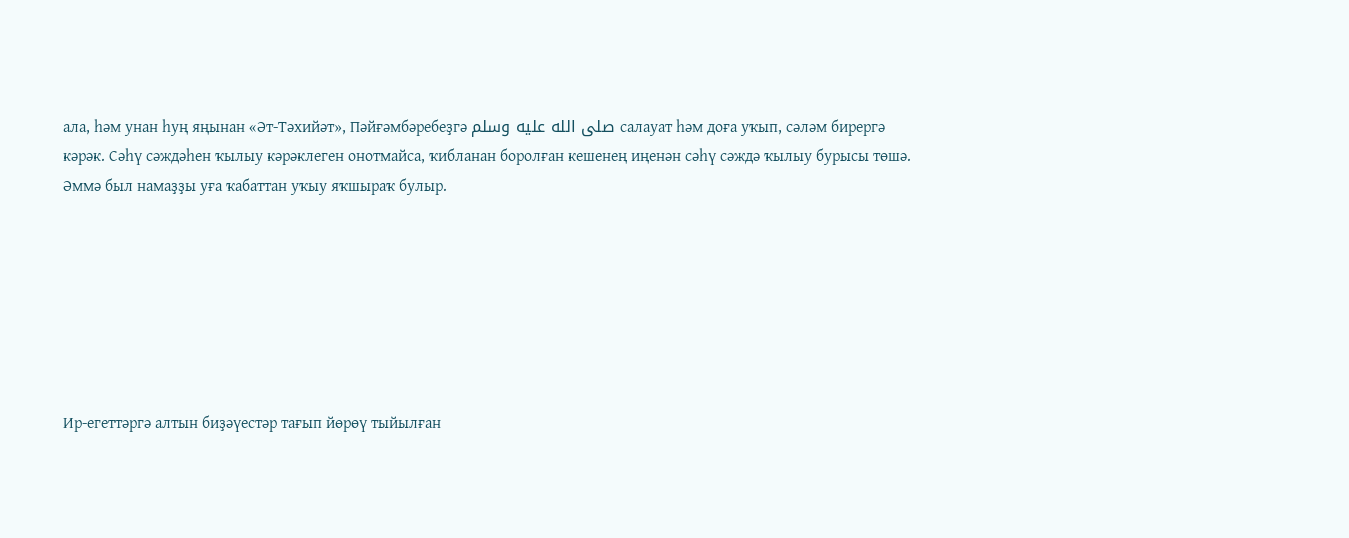ала, һәм унан һуң яңынан «Әт-Тәхийәт», Пәйғәмбәребеҙгә صلى الله عليه وسلم салауат һәм доға уҡып, сәләм бирергә кәрәк. Сәһү сәждәһен ҡылыу кәрәклеген онотмайса, ҡибланан боролған кешенең иңенән сәһү сәждә ҡылыу бурысы төшә. Әммә был намаҙҙы уға ҡабаттан уҡыу яҡшыраҡ булыр.







Ир-егеттәргә алтын биҙәүестәр тағып йөрөү тыйылған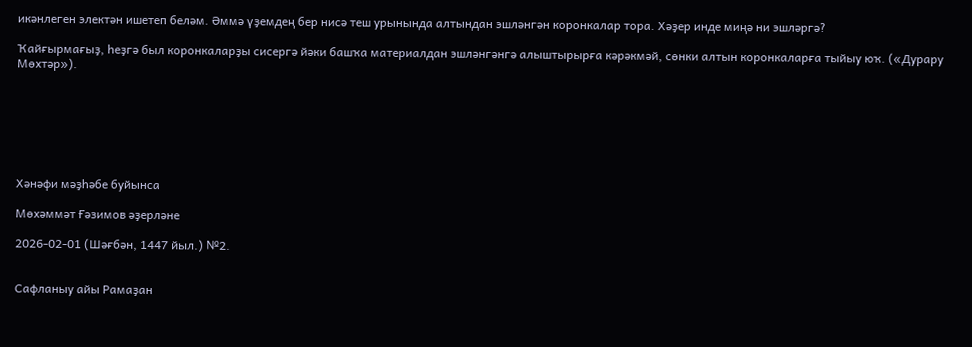икәнлеген электән ишетеп беләм. Әммә үҙемдең бер нисә теш урынында алтындан эшләнгән коронкалар тора. Хәҙер инде миңә ни эшләргә?

Ҡайғырмағыҙ, һеҙгә был коронкаларҙы сисергә йәки башҡа материалдан эшләнгәнгә алыштырырға кәрәкмәй, сөнки алтын коронкаларға тыйыу юҡ. («Дурару Мөхтәр»).







Хәнәфи мәҙһәбе буйынса

Мөхәммәт Ғәзимов әҙерләне

2026-02-01 (Шәғбән, 1447 йыл.) №2.


Сафланыу айы Рамаҙан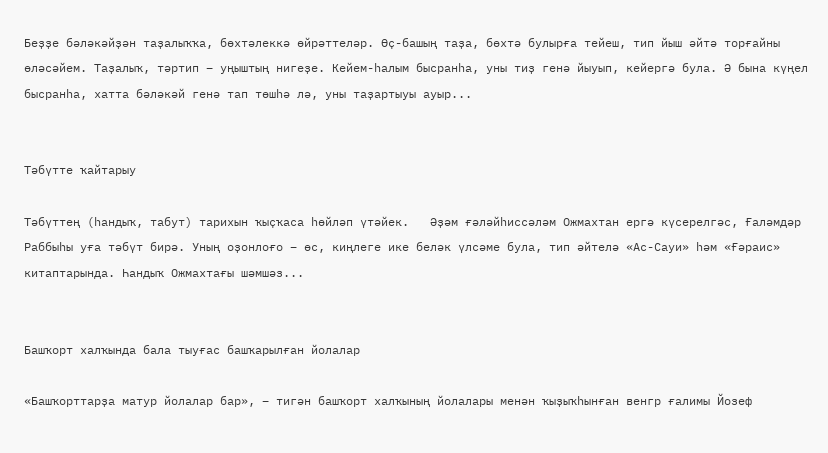Беҙҙе бәләкәйҙән таҙалыҡҡа, бөхтәлеккә өйрәттеләр. Өҫ-башың таҙа, бөхтә булырға тейеш, тип йыш әйтә торғайны өләсәйем. Таҙалыҡ, тәртип – уңыштың нигеҙе. Кейем-һалым бысранһа, уны тиҙ генә йыуып, кейергә була. Ә бына күңел бысранһа, хатта бәләкәй генә тап төшһә лә, уны таҙартыуы ауыр...


Тәбүтте ҡайтарыу

Тәбүттең (һандыҡ, табут) тарихын ҡыҫҡаса һөйләп үтәйек.   Әҙәм ғәләйһиссәләм Ожмахтан ергә күсерелгәс, Ғаләмдәр Раббыһы уға тәбүт бирә. Уның оҙонлоғо − өс, киңлеге ике беләк үлсәме була, тип әйтелә «Ас-Сауи» һәм «Ғәраис» китаптарында. Һандыҡ Ожмахтағы шәмшәз...


Башҡорт халҡында бала тыуғас башҡарылған йолалар

«Башҡорттарҙа матур йолалар бар», – тигән башҡорт халҡының йолалары менән ҡыҙыҡһынған венгр ғалимы Йозеф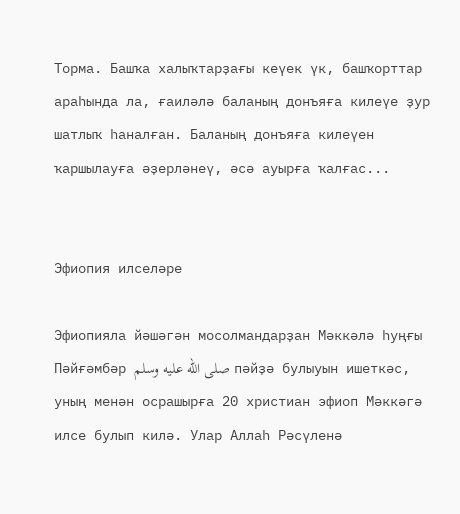Торма. Башҡа халыҡтарҙағы кеүек үк, башҡорттар араһында ла, ғаиләлә баланың донъяға килеүе ҙур шатлыҡ һаналған. Баланың донъяға килеүен ҡаршылауға әҙерләнеү, әсә ауырға ҡалғас...


Эфиопия илселәре

Эфиопияла йәшәгән мосолмандарҙан Мәккәлә һуңғы Пәйғәмбәр صلى الله عليه وسلم пәйҙә булыуын ишеткәс, уның менән осрашырға 20 христиан эфиоп Мәккәгә илсе булып килә. Улар Аллаһ Рәсүленә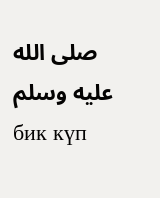صلى الله عليه وسلم бик күп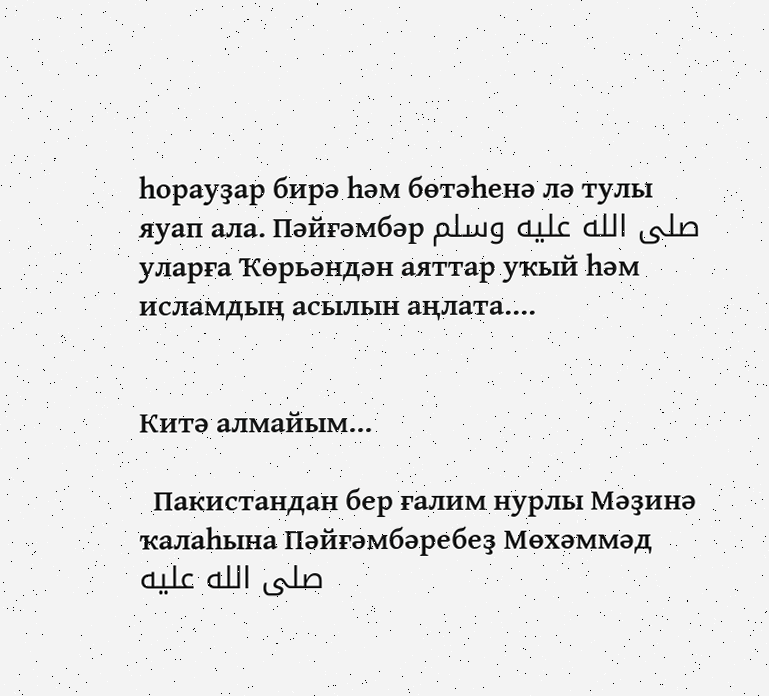һорауҙар бирә һәм бөтәһенә лә тулы яуап ала. Пәйғәмбәр صلى الله عليه وسلم уларға Ҡөрьәндән аяттар уҡый һәм исламдың асылын аңлата....


Китә алмайым...

  Пакистандан бер ғалим нурлы Мәҙинә ҡалаһына Пәйғәмбәребеҙ Мөхәммәд صلى الله عليه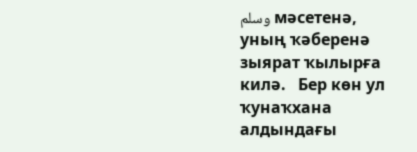وسلم мәсетенә, уның ҡәберенә зыярат ҡылырға килә.   Бер көн ул ҡунаҡхана алдындағы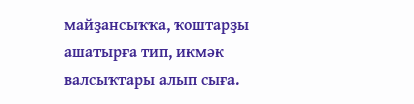майҙансыҡҡа, ҡоштарҙы ашатырға тип, икмәк валсыҡтары алып сыға.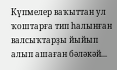Күпмелер ваҡыттан ул ҡоштарға тип һалынған валсыҡтарҙы йыйып алып ашаған бәләкәй...